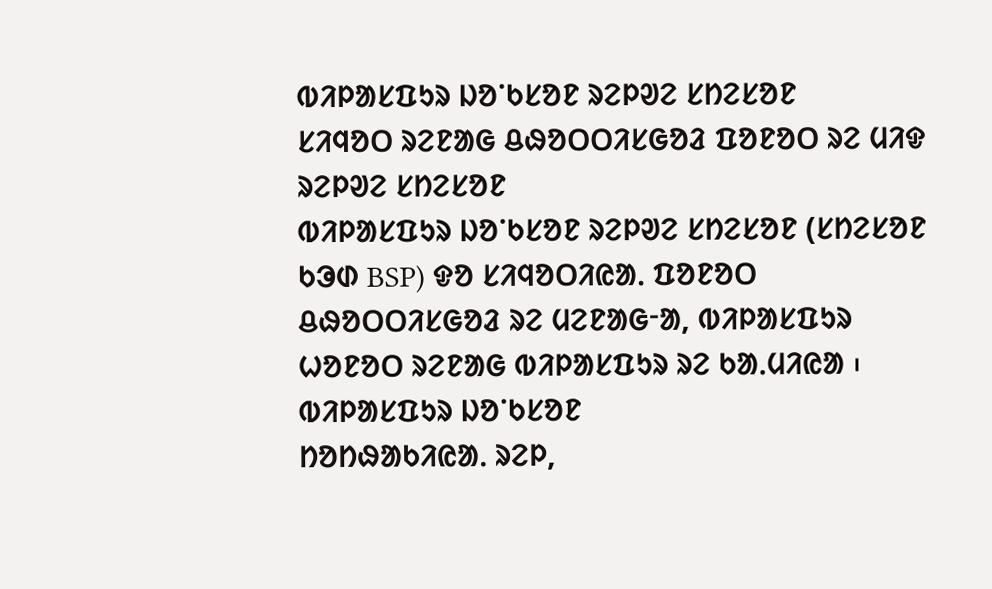ᱵᱤᱞᱟᱥᱯᱩᱨ ᱡᱚᱸᱠᱥᱚᱱ ᱨᱮᱞᱣᱮ ᱥᱴᱮᱥᱚᱱ
ᱥᱤᱧᱚᱛ ᱨᱮᱱᱟᱜ ᱪᱷᱚᱛᱛᱤᱥᱜᱚᱲ ᱯᱚᱱᱚᱛ ᱨᱮ ᱢᱤᱫ ᱨᱮᱞᱣᱮ ᱥᱴᱮᱥᱚᱱ
ᱵᱤᱞᱟᱥᱯᱩᱨ ᱡᱚᱸᱠᱥᱚᱱ ᱨᱮᱞᱣᱮ ᱥᱴᱮᱥᱚᱱ (ᱥᱴᱮᱥᱚᱱ ᱠᱳᱰ BSP) ᱫᱚ ᱥᱤᱧᱚᱛᱤᱭᱟᱹ ᱯᱚᱱᱚᱛ ᱪᱷᱚᱛᱛᱤᱥᱜᱚᱲ ᱨᱮ ᱢᱮᱱᱟᱜᱼᱟ, ᱵᱤᱞᱟᱥᱯᱩᱨ ᱦᱚᱱᱚᱛ ᱨᱮᱱᱟᱜ ᱵᱤᱞᱟᱥᱯᱩᱨ ᱨᱮ ᱠᱟᱹᱢᱤᱭᱟ ᱾
ᱵᱤᱞᱟᱥᱯᱩᱨ ᱡᱚᱸᱠᱥᱚᱱ
ᱴᱚᱴᱷᱟᱠᱤᱭᱟᱹ ᱨᱮᱞ,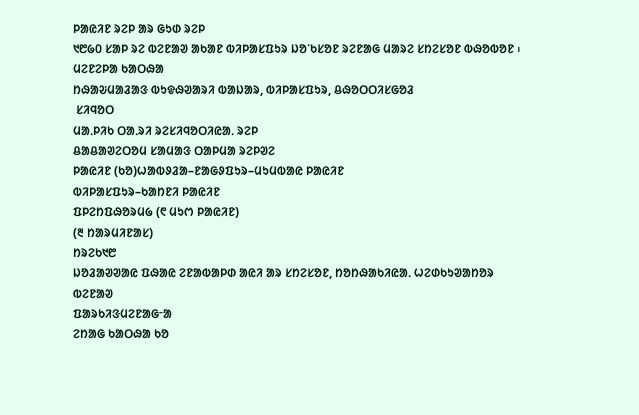ᱞᱟᱭᱤᱱ ᱨᱮᱞ ᱟᱨ ᱜᱩᱰ ᱨᱮᱞ
᱑᱘᱙᱐ ᱥᱟᱞ ᱨᱮ ᱵᱮᱱᱟᱣ ᱟᱠᱟᱱ ᱵᱤᱞᱟᱥᱯᱩᱨ ᱡᱚᱸᱠᱥᱚᱱ ᱨᱮᱱᱟᱜ ᱢᱟᱨᱮ ᱥᱴᱮᱥᱚᱱ ᱵᱷᱚᱵᱚᱱ ᱾
ᱢᱮᱱᱮᱞᱟ ᱠᱟᱛᱷᱟ
ᱴᱷᱟᱶᱢᱟᱲᱟᱝ ᱵᱩᱫᱷᱣᱟᱨᱤ ᱵᱟᱡᱟᱨ, ᱵᱤᱞᱟᱥᱯᱩᱨ, ᱪᱷᱚᱛᱛᱤᱥᱜᱚᱲ
 ᱥᱤᱧᱚᱛ
ᱢᱟᱹᱞᱤᱠ ᱛᱟᱹᱨᱤ ᱨᱮᱥᱤᱧᱚᱛᱤᱭᱟᱹ ᱨᱮᱞ
ᱪᱟᱪᱟᱣᱮᱛᱚᱢ ᱥᱟᱢᱟᱝ ᱛᱟᱞᱢᱟ ᱨᱮᱞᱣᱮ
ᱞᱟᱭᱤᱱ (ᱠᱚ)ᱦᱟᱵᱽᱲᱟ–ᱱᱟᱜᱽᱯᱩᱨ–ᱢᱩᱢᱵᱟᱭ ᱞᱟᱭᱤᱱ
ᱵᱤᱞᱟᱥᱯᱩᱨ–ᱠᱟᱴᱱᱤ ᱞᱟᱭᱤᱱ
ᱯᱞᱮᱴᱯᱷᱚᱨᱢ᱙ (᱖ ᱢᱩᱬ ᱞᱟᱭᱤᱱ)
(᱓ ᱴᱟᱨᱢᱤᱱᱟᱥ)
ᱴᱨᱮᱠ᱑᱘
ᱡᱚᱲᱟᱣᱣᱟᱭ ᱯᱷᱟᱭ ᱮᱱᱟᱵᱟᱞᱰ ᱟᱭᱤ ᱟᱨ ᱥᱴᱮᱥᱚᱱ, ᱴᱚᱴᱷᱟᱠᱤᱭᱟᱹ ᱦᱮᱰᱠᱩᱣᱟᱴᱚᱨ
ᱵᱮᱱᱟᱣ
ᱯᱟᱨᱠᱤᱝᱢᱮᱱᱟᱜᱼᱟ
ᱮᱴᱟᱜ ᱠᱟᱛᱷᱟ ᱠᱚ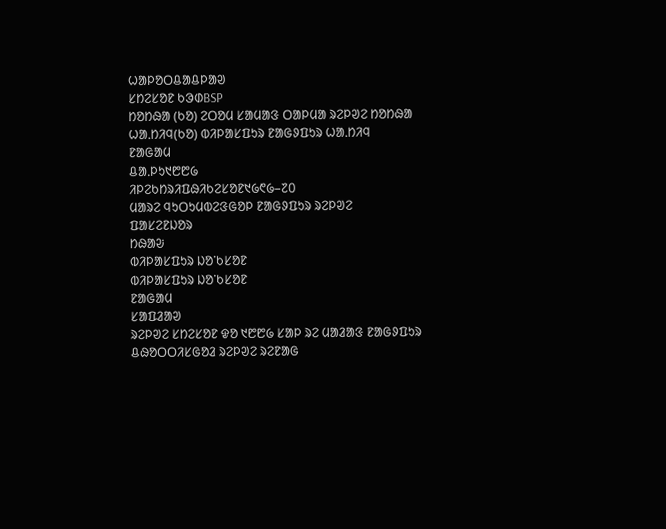ᱦᱟᱞᱚᱛᱪᱟᱪᱞᱟᱣ
ᱥᱴᱮᱥᱚᱱ ᱠᱳᱰBSP
ᱴᱚᱴᱷᱟ (ᱠᱚ) ᱮᱛᱚᱢ ᱥᱟᱢᱟᱝ ᱛᱟᱞᱢᱟ ᱨᱮᱞᱣᱮ ᱴᱚᱴᱷᱟ
ᱦᱟᱹᱴᱤᱧ(ᱠᱚ) ᱵᱤᱞᱟᱥᱯᱩᱨ ᱱᱟᱜᱽᱯᱩᱨ ᱦᱟᱹᱴᱤᱧ
ᱱᱟᱜᱟᱢ
ᱪᱟᱹᱞᱩ᱑᱘᱘᱙
ᱤᱞᱮᱠᱴᱨᱤᱯᱷᱤᱠᱮᱥᱚᱱ᱑᱙᱖᱙–᱗᱐
ᱢᱟᱨᱮ ᱧᱩᱛᱩᱢᱵᱮᱝᱜᱚᱞ ᱱᱟᱜᱽᱯᱩᱨ ᱨᱮᱞᱣᱮ
ᱯᱟᱥᱮᱱᱡᱚᱨ
ᱴᱷᱟᱶ
ᱵᱤᱞᱟᱥᱯᱩᱨ ᱡᱚᱸᱠᱥᱚᱱ
ᱵᱤᱞᱟᱥᱯᱩᱨ ᱡᱚᱸᱠᱥᱚᱱ
ᱱᱟᱜᱟᱢ
ᱥᱟᱯᱲᱟᱣ
ᱨᱮᱞᱣᱮ ᱥᱴᱮᱥᱚᱱ ᱫᱚ ᱑᱘᱘᱙ ᱥᱟᱞ ᱨᱮ ᱢᱟᱲᱟᱝ ᱱᱟᱜᱽᱯᱩᱨ ᱪᱷᱚᱛᱛᱤᱥᱜᱚᱲ ᱨᱮᱞᱣᱮ ᱨᱮᱱᱟᱜ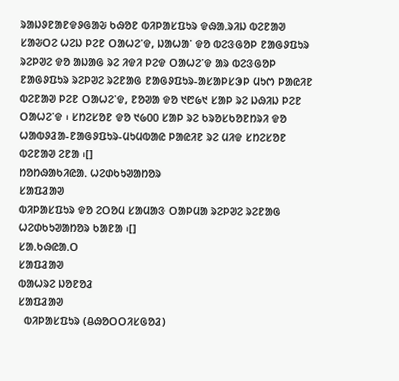ᱨᱟᱡᱽᱱᱟᱱᱫᱽᱜᱟᱶ ᱠᱷᱚᱱ ᱵᱤᱞᱟᱥᱯᱩᱨ ᱫᱷᱟᱹᱨᱤᱡ ᱵᱮᱱᱟᱣ ᱥᱟᱶᱛᱮ ᱦᱮᱡ ᱞᱮᱱ ᱛᱟᱦᱮᱸᱫ, ᱡᱟᱦᱟᱸ ᱫᱚ ᱵᱮᱝᱜᱚᱞ ᱱᱟᱜᱽᱯᱩᱨ ᱨᱮᱞᱣᱮ ᱫᱚ ᱟᱡᱟᱜ ᱨᱮ ᱤᱫᱤ ᱞᱮᱫ ᱛᱟᱦᱮᱸᱫ ᱟᱨ ᱵᱮᱝᱜᱚᱞ ᱱᱟᱜᱽᱯᱩᱨ ᱨᱮᱞᱣᱮ ᱨᱮᱱᱟᱜ ᱱᱟᱜᱽᱯᱩᱨ-ᱟᱥᱟᱞᱥᱳᱞ ᱢᱩᱬ ᱞᱟᱭᱤᱱ ᱵᱮᱱᱟᱣ ᱞᱮᱱ ᱛᱟᱦᱮᱸᱫ, ᱱᱚᱣᱟ ᱫᱚ ᱑᱘᱙᱑ ᱥᱟᱞ ᱨᱮ ᱡᱷᱤᱡ ᱞᱮᱱ ᱛᱟᱦᱮᱸᱫ ᱾ ᱥᱴᱮᱥᱚᱱ ᱫᱚ ᱑᱙᱐᱐ ᱥᱟᱞ ᱨᱮ ᱠᱨᱚᱥᱠᱚᱱᱴᱨᱤ ᱫᱚ ᱦᱟᱵᱽᱲᱟ-ᱱᱟᱜᱽᱯᱩᱨ-ᱢᱩᱢᱵᱟᱭ ᱞᱟᱭᱤᱱ ᱨᱮ ᱢᱤᱫ ᱥᱴᱮᱥᱚᱱ ᱵᱮᱱᱟᱣ ᱮᱱᱟ ᱾[]
ᱴᱚᱴᱷᱟᱠᱤᱭᱟᱹ ᱦᱮᱰᱠᱩᱣᱟᱴᱚᱨ
ᱥᱟᱯᱲᱟᱣ
ᱵᱤᱞᱟᱥᱯᱩᱨ ᱫᱚ ᱮᱛᱚᱢ ᱥᱟᱢᱟᱝ ᱛᱟᱞᱢᱟ ᱨᱮᱞᱣᱮ ᱨᱮᱱᱟᱜ ᱦᱮᱰᱠᱩᱣᱟᱴᱚᱨ ᱠᱟᱱᱟ ᱾[]
ᱥᱟᱹᱠᱷᱭᱟᱹᱛ
ᱥᱟᱯᱲᱟᱣ
ᱵᱟᱦᱨᱮ ᱡᱚᱱᱚᱲ
ᱥᱟᱯᱲᱟᱣ
  ᱵᱤᱞᱟᱥᱯᱩᱨ (ᱪᱷᱚᱛᱛᱤᱥᱜᱚᱲ)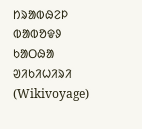ᱴᱨᱟᱵᱷᱮᱞ ᱵᱟᱵᱚᱫᱽ ᱠᱟᱛᱷᱟ ᱣᱤᱠᱤᱦᱤᱨᱤ (Wikivoyage)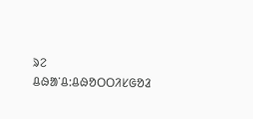ᱨᱮ
ᱪᱷᱟᱸᱪ:ᱪᱷᱚᱛᱛᱤᱥᱜᱚᱲ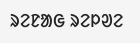ᱨᱮᱱᱟᱜ ᱨᱮᱞᱣᱮ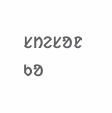ᱥᱴᱮᱥᱚᱱ ᱠᱚ